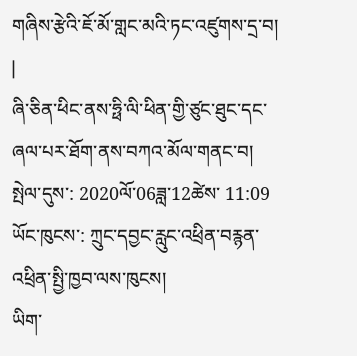གཞིས་རྩེའི་ཇོ་མོ་གླང་མའི་ཏང་འཛུགས་དྲ་བ། |
ཞི་ཅིན་ཕིང་ནས་ཧྥི་ལི་ཕིན་གྱི་ཙུང་ཐུང་དང་ཞལ་པར་ཐོག་ནས་བཀའ་མོལ་གནང་བ།
སྤེལ་དུས་: 2020ལོ་06ཟླ་12ཚེས་ 11:09 ཡོང་ཁུངས་: ཀྲུང་དབྱང་རླུང་འཕྲིན་བརྙན་འཕྲིན་སྤྱི་ཁྱབ་ལས་ཁུངས།
ཡིག་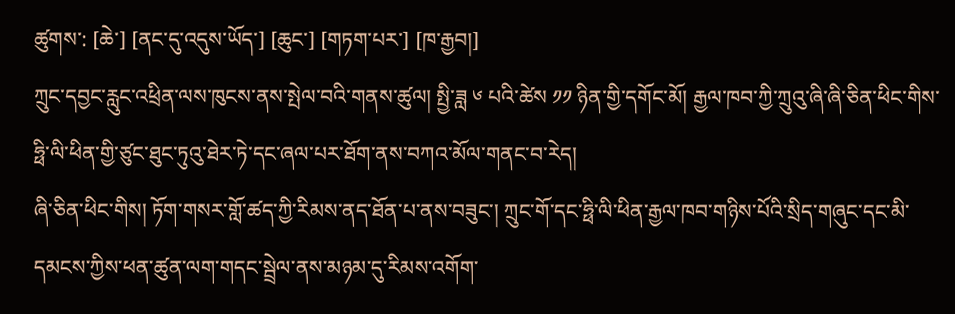ཚུགས་: [ཆེ་] [ནང་དུ་འདུས་ཡོད་] [ཆུང་] [གཏག་པར་] [ཁ་རྒྱབ།]
ཀྲུང་དབྱང་རླུང་འཕྲིན་ལས་ཁུངས་ནས་སྤེལ་བའི་གནས་ཚུལ། སྤྱི་ཟླ ༦ པའི་ཚེས ༡༡ ཉིན་གྱི་དགོང་མོ། རྒྱལ་ཁབ་ཀྱི་ཀྲུའུ་ཞི་ཞི་ཅིན་ཕིང་གིས་ཧྥི་ལི་ཕིན་གྱི་ཙུང་ཐུང་ཏུའུ་ཐེར་ཏེ་དང་ཞལ་པར་ཐོག་ནས་བཀའ་མོལ་གནང་བ་རེད།
ཞི་ཅིན་ཕིང་གིས། ཏོག་གསར་གློ་ཚད་ཀྱི་རིམས་ནད་ཐོན་པ་ནས་བཟུང་། ཀྲུང་གོ་དང་ཧྥི་ལི་ཕིན་རྒྱལ་ཁབ་གཉིས་པོའི་སྲིད་གཞུང་དང་མི་དམངས་ཀྱིས་ཕན་ཚུན་ལག་གདང་སྦྲེལ་ནས་མཉམ་དུ་རིམས་འགོག་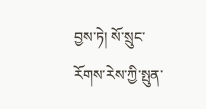བྱས་ཏེ། སོ་སྲུང་རོགས་རེས་ཀྱི་སྤུན་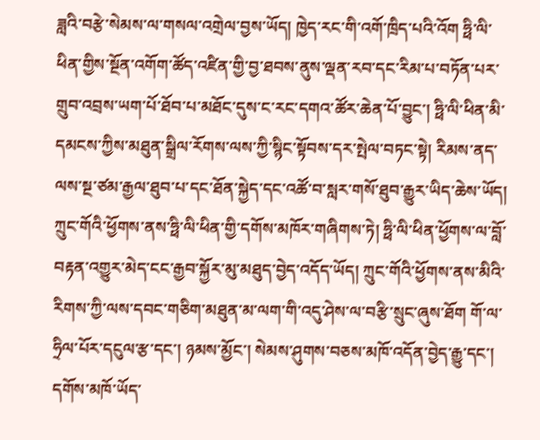ཟླའི་བརྩེ་སེམས་ལ་གསལ་འགྲེལ་བྱས་ཡོད། ཁྱེད་རང་གི་འགོ་ཁྲིད་པའི་འོག ཧྥི་ལི་ཕིན་གྱིས་སྔོན་འགོག་ཚོད་འཛིན་གྱི་བྱ་ཐབས་ནུས་ལྡན་རབ་དང་རིམ་པ་བཏོན་པར་གྲུབ་འབྲས་ཡག་པོ་ཐོབ་པ་མཐོང་དུས་ང་རང་དགའ་ཚོར་ཆེན་པོ་བྱུང་། ཧྥི་ལི་ཕིན་མི་དམངས་ཀྱིས་མཐུན་སྒྲིལ་རོགས་ལས་ཀྱི་སྙིང་སྟོབས་དར་སྤེལ་བཏང་སྟེ། རིམས་ནད་ལས་སྔ་ཙམ་རྒྱལ་ཐུབ་པ་དང་ཐོན་སྐྱེད་དང་འཚོ་བ་སླར་གསོ་ཐུབ་རྒྱུར་ཡིད་ཆེས་ཡོད། ཀྲུང་གོའི་ཕྱོགས་ནས་ཧྥི་ལི་ཕིན་གྱི་དགོས་མཁོར་གཞིགས་ཏེ། ཧྥི་ལི་ཕིན་ཕྱོགས་ལ་བློ་བརྟན་འགྱུར་མེད་ངང་རྒྱབ་སྐྱོར་མུ་མཐུད་བྱེད་འདོད་ཡོད། ཀྲུང་གོའི་ཕྱོགས་ནས་མིའི་རིགས་ཀྱི་ལས་དབང་གཅིག་མཐུན་མ་ལག་གི་འདུ་ཤེས་ལ་བརྩི་སྲུང་ཞུས་ཐོག གོ་ལ་ཧྲིལ་པོར་དངུལ་རྩ་དང་། ཉམས་མྱོང་། སེམས་ཤུགས་བཅས་མཁོ་འདོན་བྱེད་རྒྱུ་དང་། དགོས་མཁོ་ཡོད་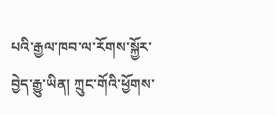པའི་རྒྱལ་ཁབ་ལ་རོགས་སྐྱོར་བྱེད་རྒྱུ་ཡིན། ཀྲུང་གོའི་ཕྱོགས་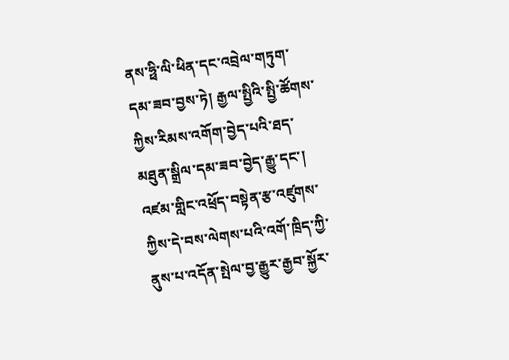ནས་ཧྥི་ལི་ཕིན་དང་འབྲེལ་གཏུག་དམ་ཟབ་བྱས་ཏེ། རྒྱལ་སྤྱིའི་སྤྱི་ཚོགས་ཀྱིས་རིམས་འགོག་བྱེད་པའི་ཐད་མཐུན་སྒྲིལ་དམ་ཟབ་བྱེད་རྒྱུ་དང་། འཛམ་གླིང་འཕྲོད་བསྟེན་རྩ་འཛུགས་ཀྱིས་དེ་བས་ལེགས་པའི་འགོ་ཁྲིད་ཀྱི་ནུས་པ་འདོན་སྤེལ་བྱ་རྒྱུར་རྒྱབ་སྐྱོར་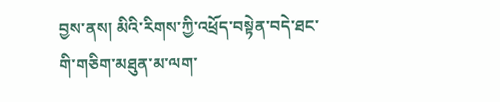བྱས་ནས། མིའི་རིགས་ཀྱི་འཕྲོད་བསྟེན་བདེ་ཐང་གི་གཅིག་མཐུན་མ་ལག་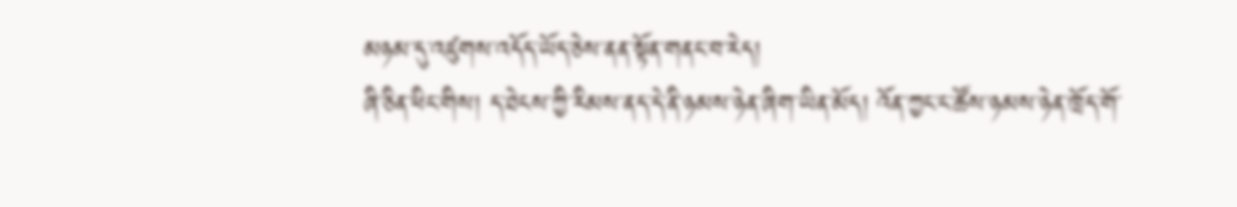མཉམ་དུ་འཛུགས་འདོད་ཡོད་ཅེས་ནན་སྟོན་གནང་བ་རེད།
ཞི་ཅིན་ཕིང་གིས། ད་ཐེངས་ཀྱི་རིམས་ནད་དེ་ནི་ཉམས་ཉེན་ཞིག་ཡིན་མོད། འོན་ཀྱང་ང་ཚོས་ཉམས་ཉེན་ཁྲོད་གོ་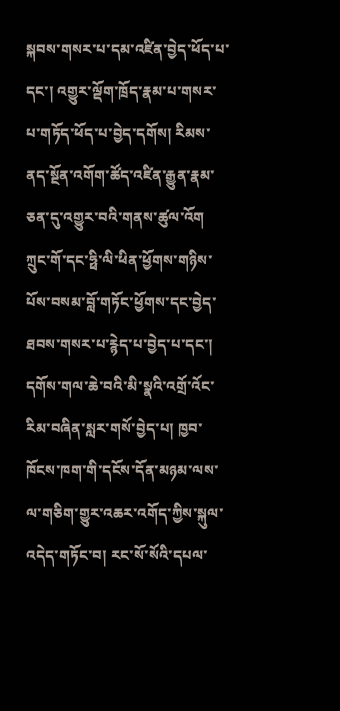སྐབས་གསར་པ་དམ་འཛིན་བྱེད་ཕོད་པ་དང་། འགྱུར་ལྡོག་ཁྲོད་རྣམ་པ་གསར་པ་གཏོད་ཕོད་པ་བྱེད་དགོས། རིམས་ནད་སྔོན་འགོག་ཚོད་འཛིན་རྒྱུན་རྣམ་ཅན་དུ་འགྱུར་བའི་གནས་ཚུལ་འོག ཀྲུང་གོ་དང་ཧྥི་ལི་ཕིན་ཕྱོགས་གཉིས་པོས་བསམ་བློ་གཏོང་ཕྱོགས་དང་བྱེད་ཐབས་གསར་པ་རྙེད་པ་བྱེད་པ་དང་། དགོས་གལ་ཆེ་བའི་མི་སྣའི་འགྲོ་འོང་རིམ་བཞིན་སླར་གསོ་བྱེད་པ། ཁྱབ་ཁོངས་ཁག་གི་དངོས་དོན་མཉམ་ལས་ལ་གཅིག་གྱུར་འཆར་འགོད་ཀྱིས་སྐུལ་འདེད་གཏོང་བ། རང་སོ་སོའི་དཔལ་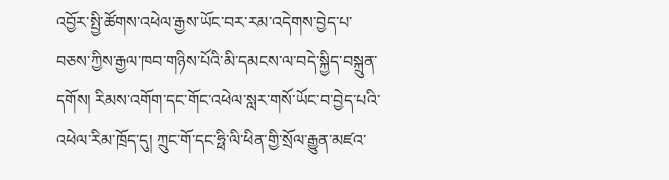འབྱོར་སྤྱི་ཚོགས་འཕེལ་རྒྱས་ཡོང་བར་རམ་འདེགས་བྱེད་པ་བཅས་ཀྱིས་རྒྱལ་ཁབ་གཉིས་པོའི་མི་དམངས་ལ་བདེ་སྐྱིད་བསྐྲུན་དགོས། རིམས་འགོག་དང་གོང་འཕེལ་སླར་གསོ་ཡོང་བ་བྱེད་པའི་འཕེལ་རིམ་ཁྲོད་དུ། ཀྲུང་གོ་དང་ཧྥི་ལི་ཕིན་གྱི་སྲོལ་རྒྱུན་མཛའ་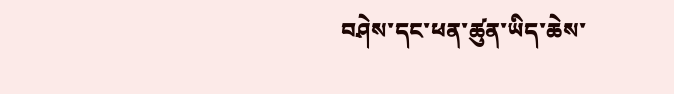བཤེས་དང་ཕན་ཚུན་ཡིད་ཆེས་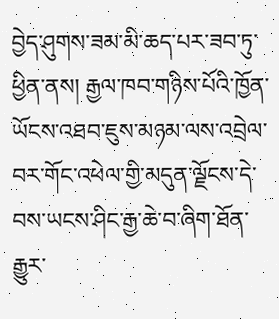བྱེད་ཤུགས་ཟམ་མི་ཆད་པར་ཟབ་ཏུ་ཕྱིན་ནས། རྒྱལ་ཁབ་གཉིས་པོའི་ཁྱོན་ཡོངས་འཐབ་ཇུས་མཉམ་ལས་འབྲེལ་བར་གོང་འཕེལ་གྱི་མདུན་ལྗོངས་དེ་བས་ཡངས་ཤིང་རྒྱ་ཆེ་བ་ཞིག་ཐོན་རྒྱུར་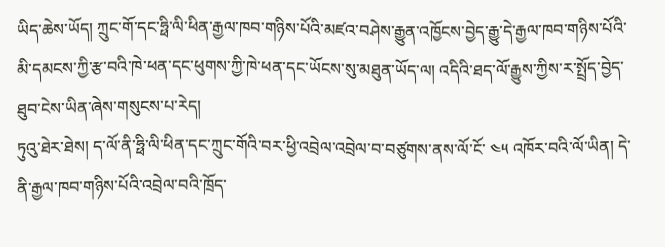ཡིད་ཆེས་ཡོད། ཀྲུང་གོ་དང་ཧྥི་ལི་ཕིན་རྒྱལ་ཁབ་གཉིས་པོའི་མཛའ་བཤེས་རྒྱུན་འཁྱོངས་བྱེད་རྒྱུ་དེ་རྒྱལ་ཁབ་གཉིས་པོའི་མི་དམངས་ཀྱི་རྩ་བའི་ཁེ་ཕན་དང་ཕུགས་ཀྱི་ཁེ་ཕན་དང་ཡོངས་སུ་མཐུན་ཡོད་ལ། འདིའི་ཐད་ལོ་རྒྱུས་ཀྱིས་ར་སྤྲོད་བྱེད་ཐུབ་ངེས་ཡིན་ཞེས་གསུངས་པ་རེད།
ཏུའུ་ཐེར་ཐེས། ད་ལོ་ནི་ཧྥི་ལི་ཕིན་དང་ཀྲུང་གོའི་བར་ཕྱི་འབྲེལ་འབྲེལ་བ་བཙུགས་ནས་ལོ་ངོ་ ༤༥ འཁོར་བའི་ལོ་ཡིན། དེ་ནི་རྒྱལ་ཁབ་གཉིས་པོའི་འབྲེལ་བའི་ཁྲོད་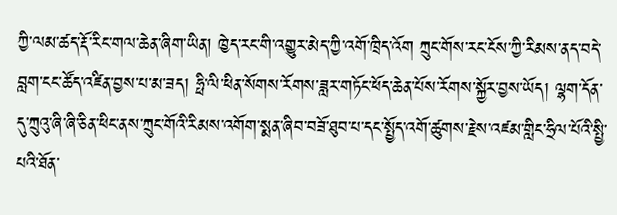ཀྱི་ལམ་ཚད་རྡོ་རིང་གལ་ཆེན་ཞིག་ཡིན། ཁྱེད་རང་གི་འགྱུར་མེད་ཀྱི་འགོ་ཁྲིད་འོག ཀྲུང་གོས་རང་ངོས་ཀྱི་རིམས་ནད་བདེ་བླག་ངང་ཚོད་འཛིན་བྱས་པ་མ་ཟད། ཧྥི་ལི་ཕིན་སོགས་རོགས་ཟླར་གཏོང་ཕོད་ཆེན་པོས་རོགས་སྐྱོར་བྱས་ཡོད། ལྷག་དོན་དུ་ཀྲུའུ་ཞི་ཞི་ཅིན་ཕིང་ནས་ཀྲུང་གོའི་རིམས་འགོག་སྨན་ཞིབ་བཟོ་ཐུབ་པ་དང་སྤྱོད་འགོ་ཚུགས་རྗེས་འཛམ་གླིང་ཧྲིལ་པོའི་སྤྱི་པའི་ཐོན་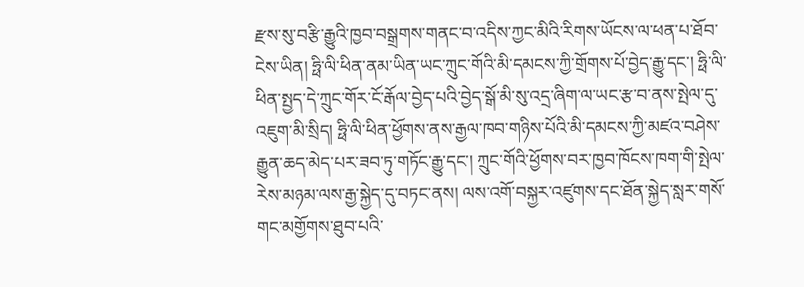རྫས་སུ་བརྩི་རྒྱུའི་ཁྱབ་བསྒྲགས་གནང་བ་འདིས་ཀྱང་མིའི་རིགས་ཡོངས་ལ་ཕན་པ་ཐོབ་ངེས་ཡིན། ཧྥི་ལི་ཕིན་ནམ་ཡིན་ཡང་ཀྲུང་གོའི་མི་དམངས་ཀྱི་གྲོགས་པོ་བྱེད་རྒྱུ་དང་། ཧྥི་ལི་ཕིན་སྤྱད་དེ་ཀྲུང་གོར་ངོ་རྒོལ་བྱེད་པའི་བྱེད་སྒོ་མི་སུ་འདྲ་ཞིག་ལ་ཡང་རྩ་བ་ནས་སྤེལ་དུ་འཇུག་མི་སྲིད། ཧྥི་ལི་ཕིན་ཕྱོགས་ནས་རྒྱལ་ཁབ་གཉིས་པོའི་མི་དམངས་ཀྱི་མཛའ་བཤེས་རྒྱུན་ཆད་མེད་པར་ཟབ་ཏུ་གཏོང་རྒྱུ་དང་། ཀྲུང་གོའི་ཕྱོགས་བར་ཁྱབ་ཁོངས་ཁག་གི་སྤེལ་རེས་མཉམ་ལས་རྒྱ་སྐྱེད་དུ་བཏང་ནས། ལས་འགོ་བསྐྱར་འཛུགས་དང་ཐོན་སྐྱེད་སླར་གསོ་གང་མགྱོགས་ཐུབ་པའི་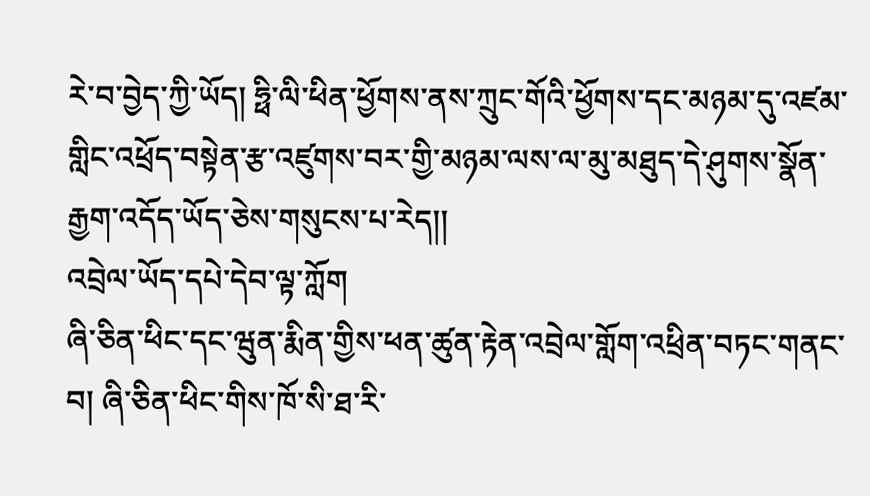རེ་བ་བྱེད་ཀྱི་ཡོད། ཧྥི་ལི་ཕིན་ཕྱོགས་ནས་ཀྲུང་གོའི་ཕྱོགས་དང་མཉམ་དུ་འཛམ་གླིང་འཕྲོད་བསྟེན་རྩ་འཛུགས་བར་གྱི་མཉམ་ལས་ལ་མུ་མཐུད་དེ་ཤུགས་སྣོན་རྒྱག་འདོད་ཡོད་ཅེས་གསུངས་པ་རེད།།
འབྲེལ་ཡོད་དཔེ་དེབ་ལྟ་ཀློག
ཞི་ཅིན་ཕིང་དང་ཝུན་རྨིན་གྱིས་ཕན་ཚུན་རྟེན་འབྲེལ་གློག་འཕྲིན་བཏང་གནང་བ། ཞི་ཅིན་ཕིང་གིས་ཁོ་སི་ཐ་རི་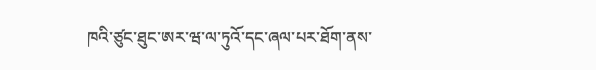ཁའི་ཙུང་ཐུང་ཨར་ཝ་ལ་ཏུའོ་དང་ཞལ་པར་ཐོག་ནས་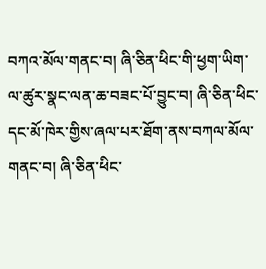བཀའ་མོལ་གནང་བ། ཞི་ཅིན་ཕིང་གི་ཕྱག་ཡིག་ལ་ཚུར་སྣང་ལན་ཆ་བཟང་པོ་བྱུང་བ། ཞི་ཅིན་ཕིང་དང་མོ་ཁེར་གྱིས་ཞལ་པར་ཐོག་ནས་བཀལ་མོལ་གནང་བ། ཞི་ཅིན་ཕིང་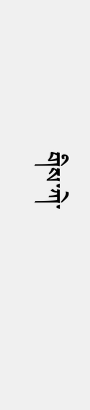གིས་ཀེ་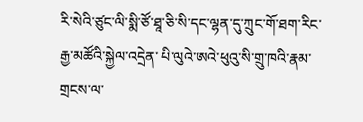རི་སེའི་ཙུང་ལི་སྨི་ཙོ་ཐཱ་ཅི་སི་དང་ལྷན་དུ་ཀྲུང་གོ་ཐག་རིང་རྒྱ་མཚོའི་སྐྱེལ་འདྲེན་ པི་ལུའེ་ཨའེ་ཕུའུ་སི་གྲུ་ཁའི་རྣམ་གྲངས་ལ་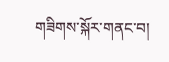གཟིགས་སྐོར་གནང་བ།